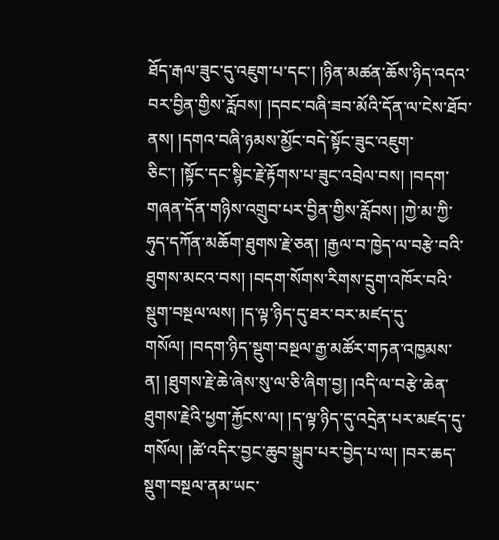ཐོད་རྒལ་ཟུང་དུ་འཇུག་པ་དང་། །ཉིན་མཚན་ཆོས་ཉིད་འདའ་བར་བྱིན་གྱིས་རློབས། །དབང་བཞི་ཟབ་མོའི་དོན་ལ་ངེས་ཐོབ་ནས། །དགའ་བཞི་ཉམས་མྱོང་བདེ་སྟོང་ཟུང་འཇུག་ཅིང་། །སྟོང་དང་སྙིང་རྗེ་རྟོགས་པ་ཟུང་འབྲེལ་བས། །བདག་གཞན་དོན་གཉིས་འགྲུབ་པར་བྱིན་གྱིས་རློབས། །ཀྱེ་མ་ཀྱི་ཧུད་དཀོན་མཆོག་ཐུགས་རྗེ་ཅན། །རྒྱལ་བ་ཁྱེད་ལ་བརྩེ་བའི་ཐུགས་མངའ་བས། །བདག་སོགས་རིགས་དྲུག་འཁོར་བའི་སྡུག་བསྔལ་ལས། །ད་ལྟ་ཉིད་དུ་ཐར་བར་མཛད་དུ་གསོལ། །བདག་ཉིད་སྡུག་བསྔལ་རྒྱ་མཚོར་གཏན་འཁྱམས་ན། །ཐུགས་རྗེ་ཆེ་ཞེས་སུ་ལ་ཅི་ཞིག་བྱ། །འདི་ལ་བརྩེ་ཆེན་ཐུགས་རྗེའི་ཕྱག་རྐྱོངས་ལ། །ད་ལྟ་ཉིད་དུ་འདྲེན་པར་མཛད་དུ་གསོལ། །ཚེ་འདིར་བྱང་ཆུབ་སྒྲུབ་པར་བྱེད་པ་ལ། །བར་ཆད་སྡུག་བསྔལ་ནམ་ཡང་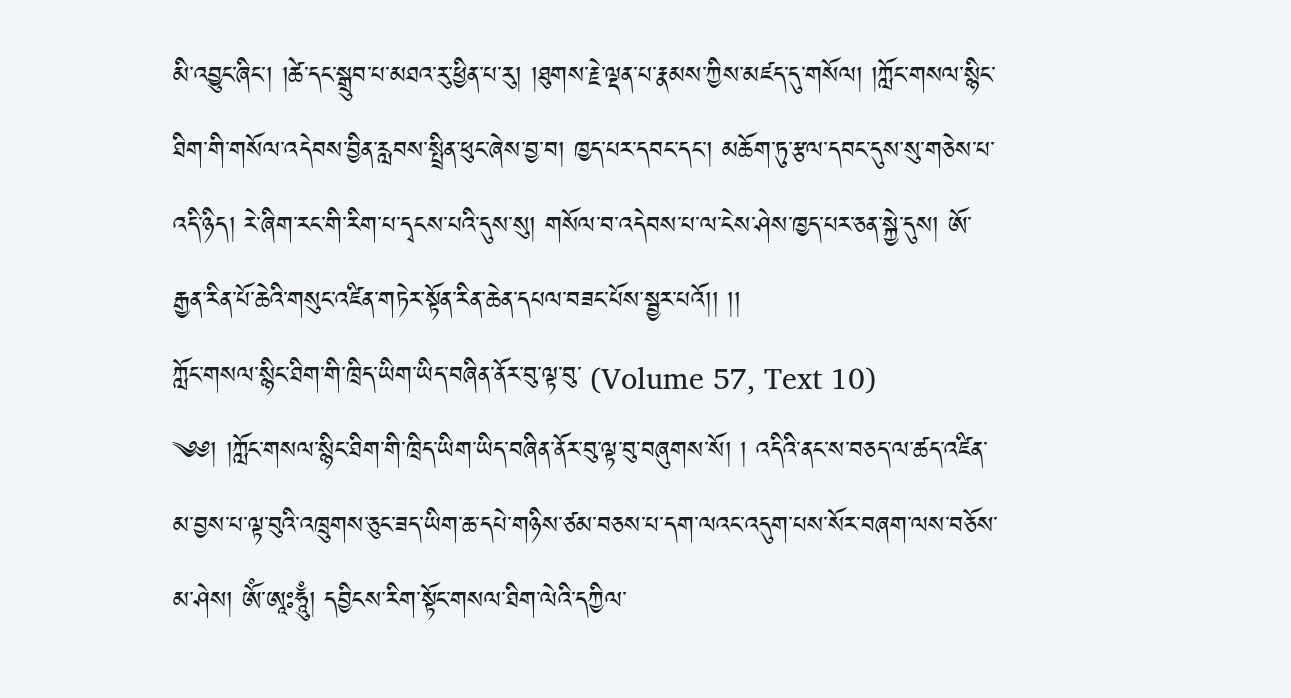མི་འབྱུང་ཞིང་། །ཚེ་དང་སྒྲུབ་པ་མཐའ་རུ་ཕྱིན་པ་རུ། །ཐུགས་རྗེ་ལྡན་པ་རྣམས་ཀྱིས་མཛད་དུ་གསོལ། །ཀློང་གསལ་སྙིང་ཐིག་གི་གསོལ་འདེབས་བྱིན་རླབས་སྤྲིན་ཕུང་ཞེས་བྱ་བ། ཁྱད་པར་དབང་དང་། མཆོག་ཏུ་རྩལ་དབང་དུས་སུ་གཅེས་པ་འདི་ཉིད། རེ་ཞིག་རང་གི་རིག་པ་དྭངས་པའི་དུས་སུ། གསོལ་བ་འདེབས་པ་ལ་ངེས་ཤེས་ཁྱད་པར་ཅན་སྐྱེ་དུས། ཨོ་རྒྱན་རིན་པོ་ཆེའི་གསུང་འཛིན་གཏེར་སྟོན་རིན་ཆེན་དཔལ་བཟང་པོས་སྦྱར་པའོ།། །།
ཀློང་གསལ་སྙིང་ཐིག་གི་ཁྲིད་ཡིག་ཡིད་བཞིན་ནོར་བུ་ལྟ་བུ་ (Volume 57, Text 10)
༄༅། །ཀློང་གསལ་སྙིང་ཐིག་གི་ཁྲིད་ཡིག་ཡིད་བཞིན་ནོར་བུ་ལྟ་བུ་བཞུགས་སོ། ། འདིའི་ནང་ས་བཅད་ལ་ཚད་འཛིན་མ་བྱས་པ་ལྟ་བུའི་འཁྲུགས་ཅུང་ཟད་ཡིག་ཆ་དཔེ་གཉིས་ཙམ་བཅས་པ་དག་ལའང་འདུག་པས་སོར་བཞག་ལས་བཅོས་མ་ཤེས། ཨོཾ་ཨཱཿཧཱུྃ། དབྱིངས་རིག་སྟོང་གསལ་ཐིག་ལེའི་དཀྱིལ་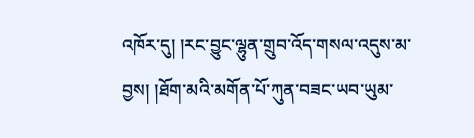འཁོར་དུ། །རང་བྱུང་ལྷུན་གྲུབ་འོད་གསལ་འདུས་མ་བྱས། །ཐོག་མའི་མགོན་པོ་ཀུན་བཟང་ཡབ་ཡུམ་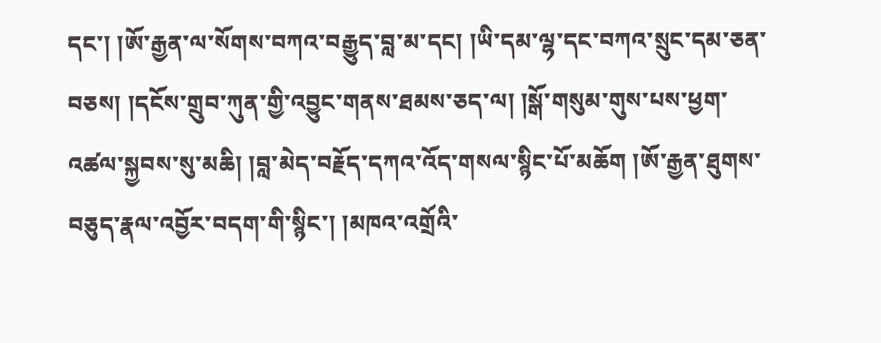དང་། །ཨོ་རྒྱན་ལ་སོགས་བཀའ་བརྒྱུད་བླ་མ་དང། །ཡི་དམ་ལྷ་དང་བཀའ་སྲུང་དམ་ཅན་བཅས། །དངོས་གྲུབ་ཀུན་གྱི་འབྱུང་གནས་ཐམས་ཅད་ལ། །སྒོ་གསུམ་གུས་པས་ཕྱག་འཚལ་སྐྱབས་སུ་མཆི། །བླ་མེད་བརྗོད་དཀའ་འོད་གསལ་སྙིང་པོ་མཆོག །ཨོ་རྒྱན་ཐུགས་བཅུད་རྣལ་འབྱོར་བདག་གི་སྙིང་། །མཁའ་འགྲོའི་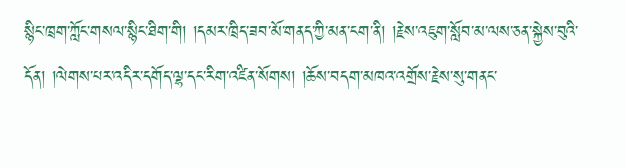སྙིང་ཁྲག་ཀློང་གསལ་སྙིང་ཐིག་གི། །དམར་ཁྲིད་ཟབ་མོ་གནད་ཀྱི་མན་ངག་ནི། །རྗེས་འཇུག་སློབ་མ་ལས་ཅན་སྐྱེས་བུའི་དོན། །ལེགས་པར་འདིར་དགོད་ལྷ་དང་རིག་འཛིན་སོགས། །ཆོས་བདག་མཁའ་འགྲོས་རྗེས་སུ་གནང་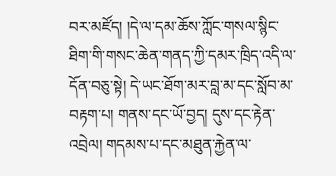བར་མཛོད། །དེ་ལ་དམ་ཆོས་ཀློང་གསལ་སྙིང་ཐིག་གི་གསང་ཆེན་གནད་ཀྱི་དམར་ཁྲིད་འདི་ལ་དོན་བཅུ་སྟེ། དེ་ཡང་ཐོག་མར་བླ་མ་དང་སློབ་མ་བརྟག་པ། གནས་དང་ཡོ་བྱད། དུས་དང་རྟེན་འབྲེལ། གདམས་པ་དང་མཐུན་རྐྱེན་ལ་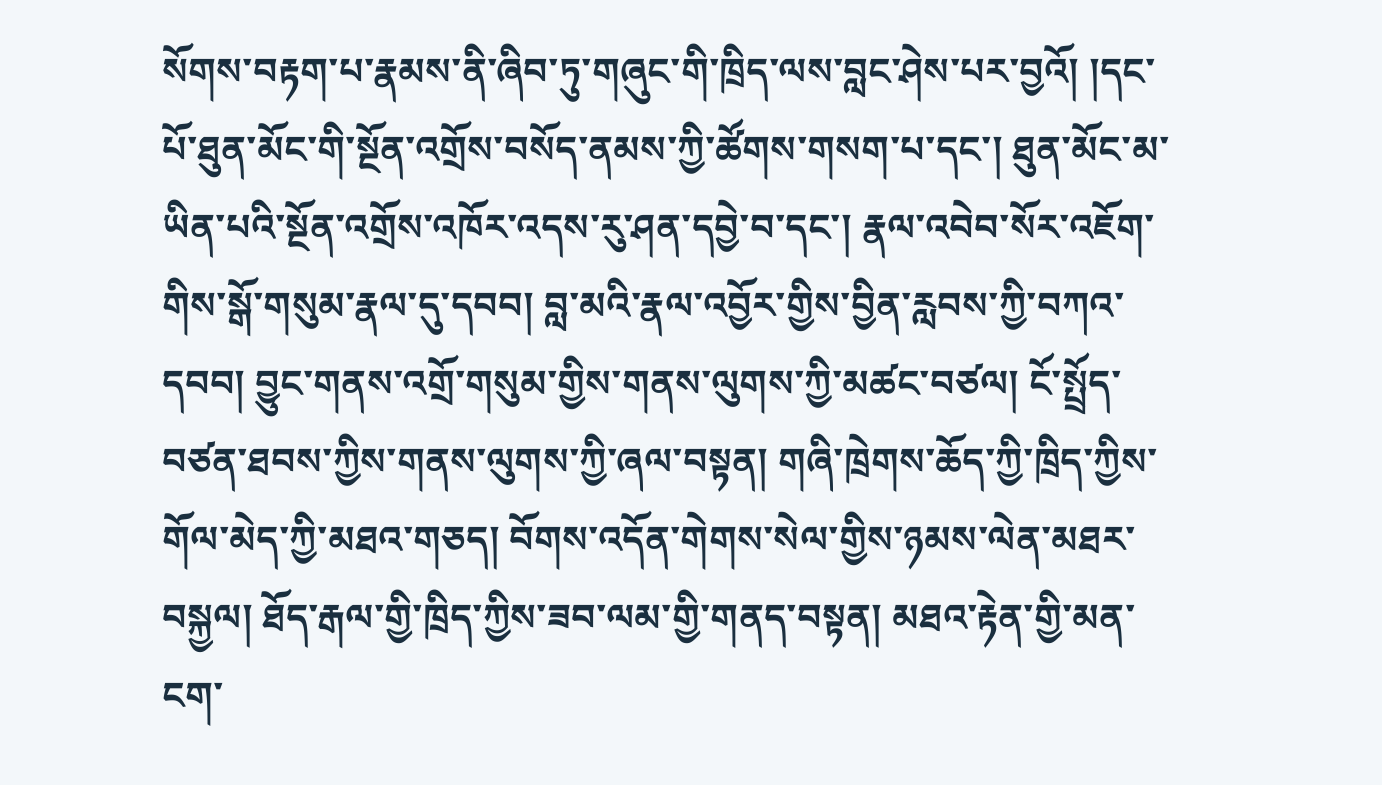སོགས་བརྟག་པ་རྣམས་ནི་ཞིབ་ཏུ་གཞུང་གི་ཁྲིད་ལས་བླང་ཤེས་པར་བྱའོ། །དང་པོ་ཐུན་མོང་གི་སྔོན་འགྲོས་བསོད་ནམས་ཀྱི་ཚོགས་གསག་པ་དང་། ཐུན་མོང་མ་ཡིན་པའི་སྔོན་འགྲོས་འཁོར་འདས་རུ་ཤན་དབྱེ་བ་དང་། རྣལ་འབེབ་སོར་འཇོག་གིས་སྒོ་གསུམ་རྣལ་དུ་དབབ། བླ་མའི་རྣལ་འབྱོར་གྱིས་བྱིན་རླབས་ཀྱི་བཀའ་དབབ། བྱུང་གནས་འགྲོ་གསུམ་གྱིས་གནས་ལུགས་ཀྱི་མཚང་བཙལ། ངོ་སྤྲོད་བཙན་ཐབས་ཀྱིས་གནས་ལུགས་ཀྱི་ཞལ་བསྟན། གཞི་ཁྲེགས་ཆོད་ཀྱི་ཁྲིད་ཀྱིས་གོལ་མེད་ཀྱི་མཐའ་གཅད། བོགས་འདོན་གེགས་སེལ་གྱིས་ཉམས་ལེན་མཐར་བསྐྱལ། ཐོད་རྒལ་གྱི་ཁྲིད་ཀྱིས་ཟབ་ལམ་གྱི་གནད་བསྟན། མཐའ་རྟེན་གྱི་མན་ངག་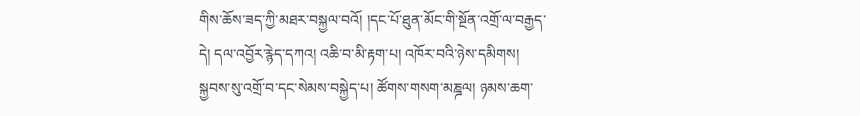གིས་ཆོས་ཟད་ཀྱི་མཐར་བསྐྱལ་བའོ། །དང་པོ་ཐུན་མོང་གི་སྔོན་འགྲོ་ལ་བརྒྱད་དེ། དལ་འབྱོར་རྙེད་དཀའ། འཆི་བ་མི་རྟག་པ། འཁོར་བའི་ཉེས་དམིགས། སྐྱབས་སུ་འགྲོ་བ་དང་སེམས་བསྐྱེད་པ། ཚོགས་གསག་མཎྜལ། ཉམས་ཆག་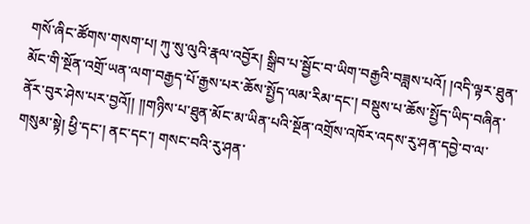གསོ་ཞིང་ཚོགས་གསག་པ། ཀུ་སུ་ལུའི་རྣལ་འབྱོར། སྒྲིབ་པ་སྦྱོང་བ་ཡིག་བརྒྱའི་བཟླས་པའོ། །འདི་ལྟར་ཐུན་མོང་གི་སྔོན་འགྲོ་ཡན་ལག་བརྒྱད་པོ་རྒྱས་པར་ཆོས་སྤྱོད་ལམ་རིམ་དང་། བསྡུས་པ་ཆོས་སྤྱོད་ཡིད་བཞིན་ནོར་བུར་ཤེས་པར་བྱའོ།། །།གཉིས་པ་ཐུན་མོང་མ་ཡིན་པའི་སྔོན་འགྲོས་འཁོར་འདས་རུ་ཤན་དབྱེ་བ་ལ་གསུམ་སྟེ། ཕྱི་དང་། ནང་དང་། གསང་བའི་རུ་ཤན་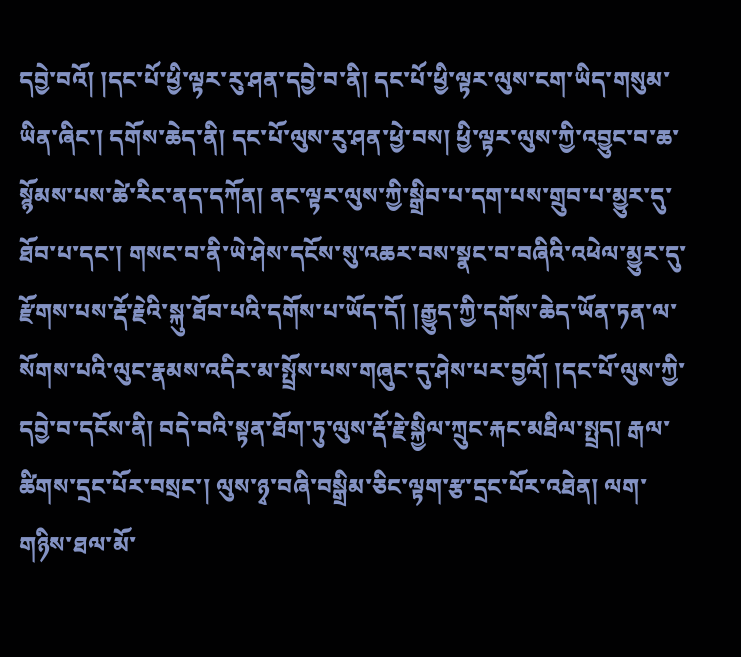དབྱེ་བའོ། །དང་པོ་ཕྱི་ལྟར་རུ་ཤན་དབྱེ་བ་ནི། དང་པོ་ཕྱི་ལྟར་ལུས་ངག་ཡིད་གསུམ་ཡིན་ཞིང་། དགོས་ཆེད་ནི། དང་པོ་ལུས་རུ་ཤན་ཕྱེ་བས། ཕྱི་ལྟར་ལུས་ཀྱི་འབྱུང་བ་ཆ་སྙོམས་པས་ཚེ་རིང་ནད་དཀོན། ནང་ལྟར་ལུས་ཀྱི་སྒྲིབ་པ་དག་པས་གྲུབ་པ་མྱུར་དུ་ཐོབ་པ་དང་། གསང་བ་ནི་ཡེ་ཤེས་དངོས་སུ་འཆར་བས་སྣང་བ་བཞིའི་འཕེལ་མྱུར་དུ་རྫོགས་པས་རྡོ་རྗེའི་སྐུ་ཐོབ་པའི་དགོས་པ་ཡོད་དོ། །རྒྱུད་ཀྱི་དགོས་ཆེད་ཡོན་ཏན་ལ་སོགས་པའི་ལུང་རྣམས་འདིར་མ་སྤྲོས་པས་གཞུང་དུ་ཤེས་པར་བྱའོ། །དང་པོ་ལུས་ཀྱི་དབྱེ་བ་དངོས་ནི། བདེ་བའི་སྟན་ཐོག་ཏུ་ལུས་རྡོ་རྗེ་སྐྱིལ་ཀྲུང་རྐང་མཐིལ་སྤྲད། རྒལ་ཚིགས་དྲང་པོར་བསྲང་། ལུས་ཉྭ་བཞི་བསྒྲིམ་ཅིང་ལྟག་རྩ་དྲང་པོར་འཐེན། ལག་གཉིས་ཐལ་མོ་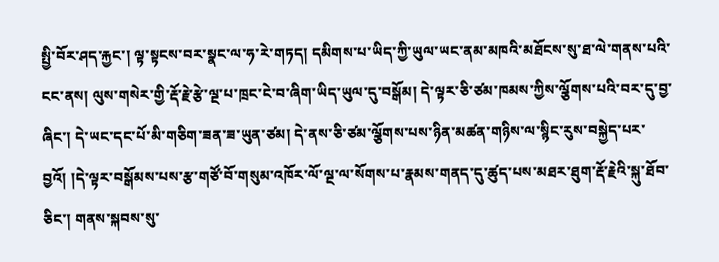སྤྱི་བོར་ཤད་རྐྱང་། ལྟ་སྟངས་བར་སྣང་ལ་ཧ་རེ་གཏད། དམིགས་པ་ཡིད་ཀྱི་ཡུལ་ཡང་ནམ་མཁའི་མཐོངས་སུ་ཐ་ལེ་གནས་པའི་ངང་ནས། ལུས་གསེར་གྱི་རྡོ་རྗེ་རྩེ་ལྔ་པ་ཁྲང་ངེ་བ་ཞིག་ཡིད་ཡུལ་དུ་བསྒོམ། དེ་ལྟར་ཅི་ཙམ་ཁམས་ཀྱིས་ལྕོགས་པའི་བར་དུ་བྱ་ཞིང་། དེ་ཡང་དང་པོ་མི་གཅིག་ཟན་ཟ་ཡུན་ཙམ། དེ་ནས་ཅི་ཙམ་ལྕོགས་པས་ཉིན་མཚན་གཉིས་ལ་སྙིང་རུས་བསྐྱེད་པར་བྱའོ། །དེ་ལྟར་བསྒོམས་པས་རྩ་གཙོ་བོ་གསུམ་འཁོར་ལོ་ལྔ་ལ་སོགས་པ་རྣམས་གནད་དུ་ཚུད་པས་མཐར་ཐུག་རྡོ་རྗེའི་སྐུ་ཐོབ་ཅིང་། གནས་སྐབས་སུ་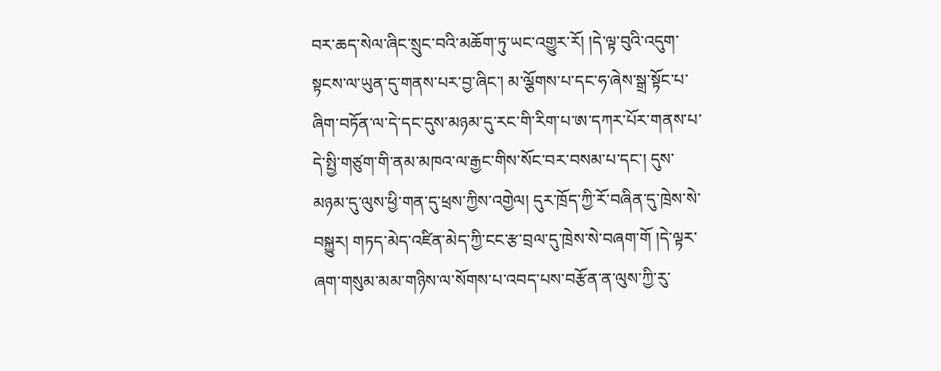བར་ཆད་སེལ་ཞིང་སྲུང་བའི་མཆོག་ཏུ་ཡང་འགྱུར་རོ། །དེ་ལྟ་བུའི་འདུག་སྟངས་ལ་ཡུན་དུ་གནས་པར་བྱ་ཞིང་། མ་ལྕོགས་པ་དང་ཧ་ཞེས་སྒྲ་སྟོང་པ་ཞིག་བཏོན་ལ་དེ་དང་དུས་མཉམ་དུ་རང་གི་རིག་པ་ཨ་དཀར་པོར་གནས་པ་དེ་སྤྱི་གཙུག་གི་ནམ་མཁའ་ལ་རྒྱང་གིས་སོང་བར་བསམ་པ་དང་། དུས་མཉམ་དུ་ལུས་ཕྱི་གན་དུ་ཕྲས་ཀྱིས་འགྱེལ། དུར་ཁྲོད་ཀྱི་རོ་བཞིན་དུ་ཁྲེས་སེ་བསྐྱུར། གཏད་མེད་འཛིན་མེད་ཀྱི་ངང་རྩ་བྲལ་དུ་ཁྲེས་སེ་བཞག་གོ །དེ་ལྟར་ཞག་གསུམ་མམ་གཉིས་ལ་སོགས་པ་འབད་པས་བརྩོན་ན་ལུས་ཀྱི་རུ་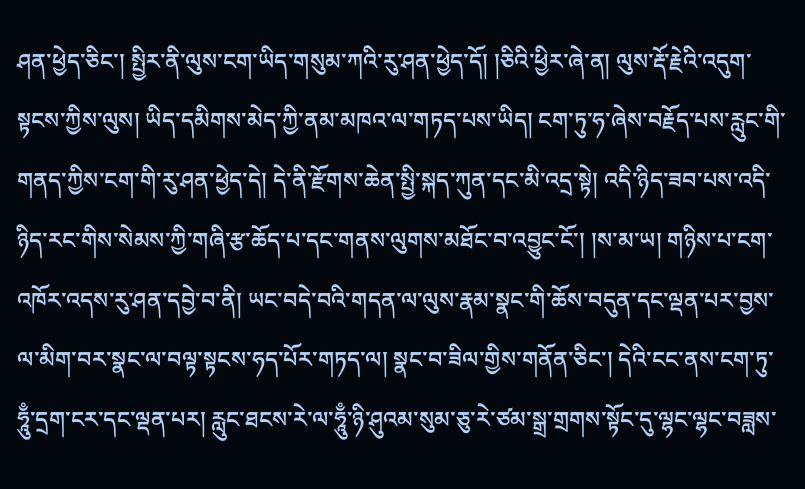ཤན་ཕྱེད་ཅིང་། སྤྱིར་ནི་ལུས་ངག་ཡིད་གསུམ་ཀའི་རུ་ཤན་ཕྱེད་དོ། །ཅིའི་ཕྱིར་ཞེ་ན། ལུས་རྡོ་རྗེའི་འདུག་སྟངས་ཀྱིས་ལུས། ཡིད་དམིགས་མེད་ཀྱི་ནམ་མཁའ་ལ་གཏད་པས་ཡིད། ངག་ཏུ་ཧ་ཞེས་བརྗོད་པས་རླུང་གི་གནད་ཀྱིས་ངག་གི་རུ་ཤན་ཕྱེད་དེ། དེ་ནི་རྫོགས་ཆེན་སྤྱི་སྐད་ཀུན་དང་མི་འདྲ་སྟེ། འདི་ཉིད་ཟབ་པས་འདི་ཉིད་རང་གིས་སེམས་ཀྱི་གཞི་རྩ་ཆོད་པ་དང་གནས་ལུགས་མཐོང་བ་འབྱུང་ངོ་། །ས་མ་ཡ། གཉིས་པ་ངག་འཁོར་འདས་རུ་ཤན་དབྱེ་བ་ནི། ཡང་བདེ་བའི་གདན་ལ་ལུས་རྣམ་སྣང་གི་ཆོས་བདུན་དང་ལྡན་པར་བྱས་ལ་མིག་བར་སྣང་ལ་བལྟ་སྟངས་ཧད་པོར་གཏད་ལ། སྣང་བ་ཟིལ་གྱིས་གནོན་ཅིང་། དེའི་ངང་ནས་ངག་ཏུ་ཧཱུྃ་དྲག་ངར་དང་ལྡན་པར། རླུང་ཐངས་རེ་ལ་ཧཱུྃ་ཉི་ཤུའམ་སུམ་ཅུ་རེ་ཙམ་སྒྲ་གྲགས་སྟོང་དུ་ལྷང་ལྷང་བཟླས་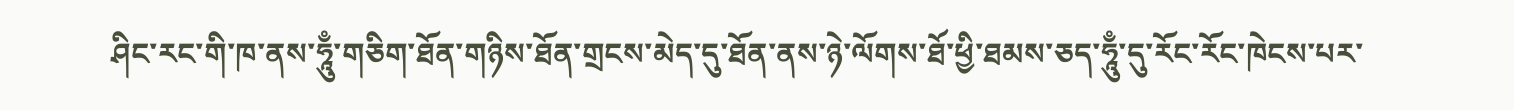ཤིང་རང་གི་ཁ་ནས་ཧཱུྃ་གཅིག་ཐོན་གཉིས་ཐོན་གྲངས་མེད་དུ་ཐོན་ནས་ཉེ་ལོགས་ཐོ་ཕྱི་ཐམས་ཅད་ཧཱུྃ་དུ་རོང་རོང་ཁེངས་པར་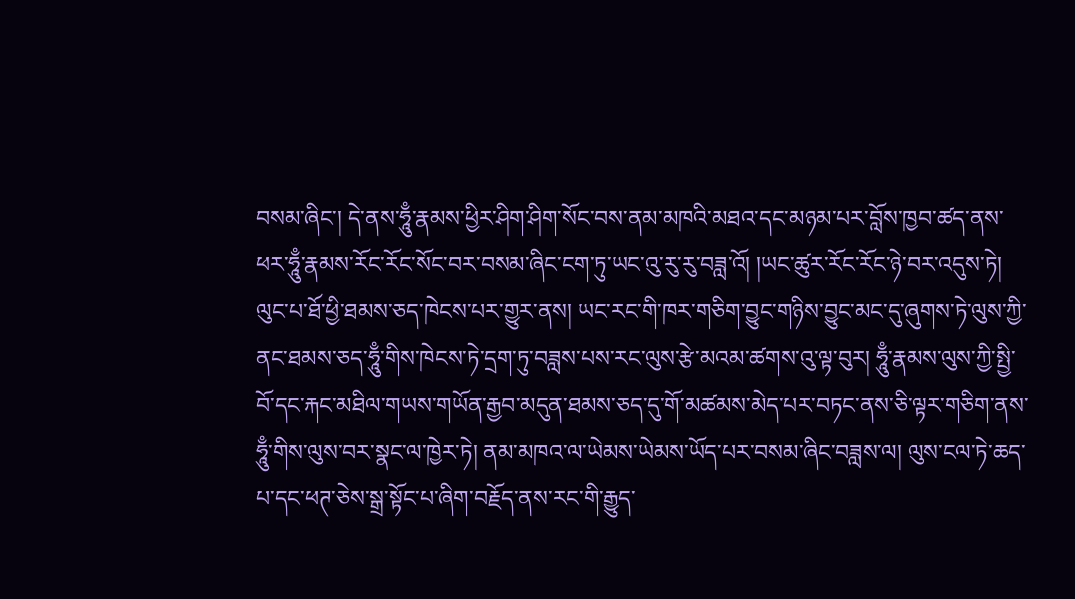བསམ་ཞིང་། དེ་ནས་ཧཱུྃ་རྣམས་ཕྱིར་ཤིག་ཤིག་སོང་བས་ནམ་མཁའི་མཐའ་དང་མཉམ་པར་བློས་ཁྱབ་ཚད་ནས་ཕར་ཧཱུྃ་རྣམས་རོང་རོང་སོང་བར་བསམ་ཞིང་ངག་ཏུ་ཡང་འུ་རུ་རུ་བཟླ་འོ། །ཡང་ཚུར་རོང་རོང་ཉེ་བར་འདུས་ཏེ། ལུང་པ་ཐོ་ཕྱི་ཐམས་ཅད་ཁེངས་པར་གྱུར་ནས། ཡང་རང་གི་ཁར་གཅིག་བྱུང་གཉིས་བྱུང་མང་དུ་ཞུགས་ཏེ་ལུས་ཀྱི་ནང་ཐམས་ཅད་ཧཱུྃ་གིས་ཁེངས་ཏེ་དྲག་ཏུ་བཟླས་པས་རང་ལུས་རྩེ་མའམ་ཚགས་འུ་ལྟ་བུར། ཧཱུྃ་རྣམས་ལུས་ཀྱི་སྤྱི་བོ་དང་རྐང་མཐིལ་གཡས་གཡོན་རྒྱབ་མདུན་ཐམས་ཅད་དུ་གོ་མཚམས་མེད་པར་བཏང་ནས་ཅི་ལྟར་གཅིག་ནས་ཧཱུྃ་གིས་ལུས་བར་སྣང་ལ་ཁྱེར་ཏེ། ནམ་མཁའ་ལ་ཡེམས་ཡེམས་ཡོད་པར་བསམ་ཞིང་བཟླས་ལ། ལུས་ངལ་ཏེ་ཆད་པ་དང་ཕཊ་ཅེས་སྒྲ་སྟོང་པ་ཞིག་བརྗོད་ནས་རང་གི་རྒྱུད་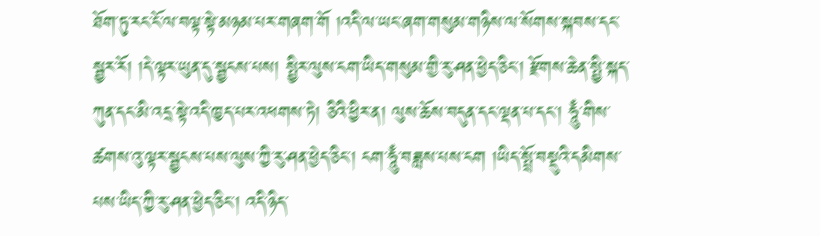ཐོག་ཏུ་རང་ངོ་ལ་བལྟ་སྟེ་མཉམ་པར་གཞག་གོ །འདི་ལ་ཡང་ཞག་གསུམ་གཉིས་ལ་སོགས་སྐབས་དང་སྦྱར་རོ། །དེ་ལྟར་ཡུན་དུ་སྦྱངས་པས། སྤྱིར་ལུས་ངག་ཡིད་གསུམ་གྱི་རུ་ཤན་ཕྱེད་ཅིང་། རྫོགས་ཆེན་སྤྱི་སྐད་ཀུན་དང་མི་འདྲ་སྟེ་འདི་ཁྱད་པར་འཕགས་ཏེ། ཅིའི་ཕྱིར་ན། ལུས་ཆོས་བདུན་དང་ལྡན་པ་དང་། ཧཱུྃ་གིས་ཚགས་འུ་ལྟར་སྦྱངས་པས་ལུས་ཀྱི་རུ་ཤན་ཕྱེད་ཅིང་། ངག་ཧཱུྃ་བཟླས་པས་ངག །ཡིད་སྤྲོ་བསྡུའི་དམིགས་པས་ཡིད་ཀྱི་རུ་ཤན་ཕྱེད་ཅིང་། འདི་ཉིད་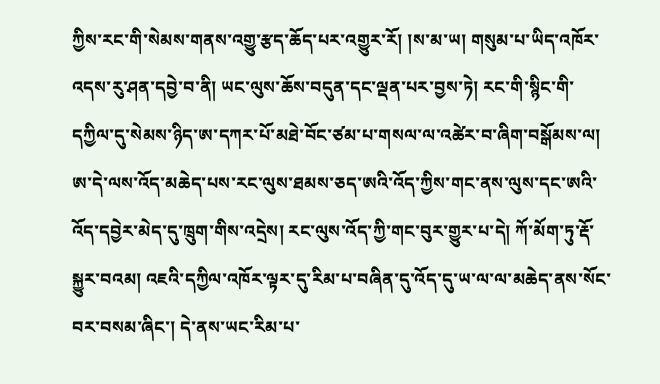ཀྱིས་རང་གི་སེམས་གནས་འགྱུ་རྩད་ཆོད་པར་འགྱུར་རོ། །ས་མ་ཡ། གསུམ་པ་ཡིད་འཁོར་འདས་རུ་ཤན་དབྱེ་བ་ནི། ཡང་ལུས་ཆོས་བདུན་དང་ལྡན་པར་བྱས་ཏེ། རང་གི་སྙིང་གི་དཀྱིལ་དུ་སེམས་ཉིད་ཨ་དཀར་པོ་མཐེ་བོང་ཙམ་པ་གསལ་ལ་འཚེར་བ་ཞིག་བསྒོམས་ལ། ཨ་དེ་ལས་འོད་མཆེད་པས་རང་ལུས་ཐམས་ཅད་ཨའི་འོད་ཀྱིས་གང་ནས་ལུས་དང་ཨའི་འོད་དབྱེར་མེད་དུ་ཁྲུག་གིས་འདྲེས། རང་ལུས་འོད་ཀྱི་གང་བུར་གྱུར་པ་དེ། ཀོ་མོག་ཏུ་རྡོ་སྐྱུར་བའམ། འཇའི་དཀྱིལ་འཁོར་ལྟར་དུ་རིམ་པ་བཞིན་དུ་འོད་དུ་ཡ་ལ་ལ་མཆེད་ནས་སོང་བར་བསམ་ཞིང་། དེ་ནས་ཡང་རིམ་པ་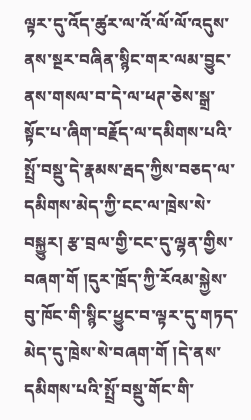ལྟར་དུ་འོད་ཚུར་ལ་འོ་ལོ་ལོ་འདུས་ནས་སྔར་བཞིན་སྙིང་གར་ལམ་བྱུང་ནས་གསལ་བ་དེ་ལ་ཕཊ་ཅེས་སྒྲ་སྟོང་པ་ཞིག་བརྗོད་ལ་དམིགས་པའི་སྤྲོ་བསྡུ་དེ་རྣམས་རྦད་ཀྱིས་བཅད་ལ་དམིགས་མེད་ཀྱི་ངང་ལ་ཁྲེས་སེ་བསྐྱུར། རྩ་བྲལ་གྱི་ངང་དུ་ལྷན་གྱིས་བཞག་གོ །དུར་ཁྲོད་ཀྱི་རོའམ་སྐྱེས་བུ་ཁོང་གི་སྙིང་ཕྱུང་བ་ལྟར་དུ་གཏད་མེད་དུ་ཁྲེས་སེ་བཞག་གོ །དེ་ནས་དམིགས་པའི་སྤྲོ་བསྡུ་གོང་གི་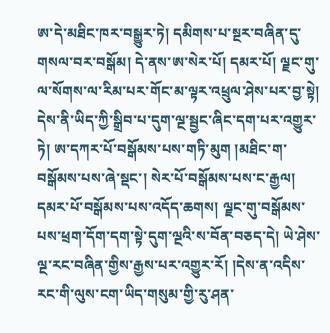ཨ་དེ་མཐིང་ཁར་བསྒྱུར་ཏེ། དམིགས་པ་སྔར་བཞིན་དུ་གསལ་བར་བསྒོམ། དེ་ནས་ཨ་སེར་པོ། དམར་པོ། ལྗང་གུ་ལ་སོགས་ལ་རིམ་པར་གོང་མ་ལྟར་འཕྲུལ་ཤེས་པར་བྱ་སྟེ། དེས་ནི་ཡིད་ཀྱི་སྒྲིབ་པ་དུག་ལྔ་སྦྱང་ཞིང་དག་པར་འགྱུར་ཏེ། ཨ་དཀར་པོ་བསྒོམས་པས་གཏི་མུག །མཐིང་ག་བསྒོམས་པས་ཞེ་སྡང་། སེར་པོ་བསྒོམས་པས་ང་རྒྱལ། དམར་པོ་བསྒོམས་པས་འདོད་ཆགས། ལྗང་གུ་བསྒོམས་པས་ཕྲག་དོག་དག་སྟེ་དུག་ལྔའི་ས་བོན་བཅད་དེ། ཡེ་ཤེས་ལྔ་རང་བཞིན་གྱིས་རྒྱས་པར་འགྱུར་རོ། །དེས་ན་འདིས་རང་གི་ལུས་ངག་ཡིད་གསུམ་གྱི་རུ་ཤན་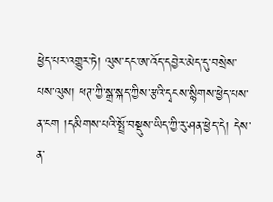ཕྱེད་པར་འགྱུར་ཏེ། ལུས་དང་ཨ་འོད་དབྱེར་མེད་དུ་བསྲེས་པས་ལུས། ཕཊ་ཀྱི་སྒྲ་སྐད་ཀྱིས་རྩའི་དྭངས་སྙིགས་ཕྱེད་པས་ན་ངག །དམིགས་པའི་སྤྲོ་བསྡུས་ཡིད་ཀྱི་རུ་ཤན་ཕྱེད་དེ། དེས་ན་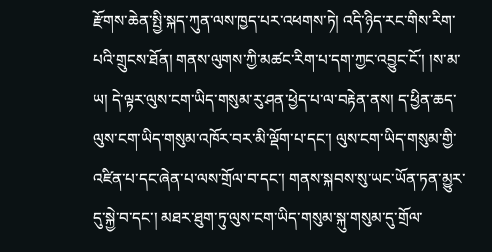རྫོགས་ཆེན་སྤྱི་སྐད་ཀུན་ལས་ཁྱད་པར་འཕགས་ཏེ། འདི་ཉིད་རང་གིས་རིག་པའི་གྲུངས་ཐོན། གནས་ལུགས་ཀྱི་མཚང་རིག་པ་དག་ཀྱང་འབྱུང་ངོ་། །ས་མ་ཡ། དེ་ལྟར་ལུས་ངག་ཡིད་གསུམ་རུ་ཤན་ཕྱེད་པ་ལ་བརྟེན་ནས། ད་ཕྱིན་ཆད་ལུས་ངག་ཡིད་གསུམ་འཁོར་བར་མི་ལྡོག་པ་དང་། ལུས་ངག་ཡིད་གསུམ་གྱི་འཛིན་པ་དང་ཞེན་པ་ལས་གྲོལ་བ་དང་། གནས་སྐབས་སུ་ཡང་ཡོན་ཏན་མྱུར་དུ་སྐྱེ་བ་དང་། མཐར་ཐུག་ཏུ་ལུས་ངག་ཡིད་གསུམ་སྐུ་གསུམ་དུ་གྲོལ་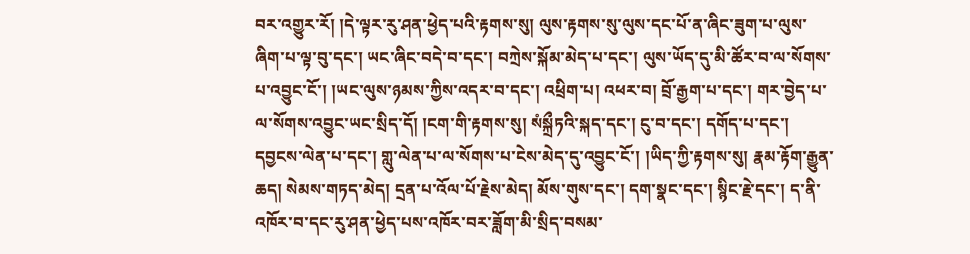བར་འགྱུར་རོ། །དེ་ལྟར་རུ་ཤན་ཕྱེད་པའི་རྟགས་སུ། ལུས་རྟགས་སུ་ལུས་དང་པོ་ན་ཞིང་ཟུག་པ་ལུས་ཞིག་པ་ལྟ་བུ་དང་། ཡང་ཞིང་བདེ་བ་དང་། བཀྲེས་སྐོམ་མེད་པ་དང་། ལུས་ཡོད་དུ་མི་ཚོར་བ་ལ་སོགས་པ་འབྱུང་ངོ་། །ཡང་ལུས་ཉམས་ཀྱིས་འདར་བ་དང་། འཕྲིག་པ། འཕར་བ། བྲོ་རྒྱག་པ་དང་། གར་བྱེད་པ་ལ་སོགས་འབྱུང་ཡང་སྲིད་དོ། །ངག་གི་རྟགས་སུ། སཾསྐྲྀཏའི་སྐད་དང་། ངུ་བ་དང་། དགོད་པ་དང་། དབྱངས་ལེན་པ་དང་། གླུ་ལེན་པ་ལ་སོགས་པ་ངེས་མེད་དུ་འབྱུང་ངོ་། །ཡིད་ཀྱི་རྟགས་སུ། རྣམ་རྟོག་རྒྱུན་ཆད། སེམས་གཏད་མེད། དྲན་པ་འོལ་པོ་རྗེས་མེད། མོས་གུས་དང་། དག་སྣང་དང་། སྙིང་རྗེ་དང་། ད་ནི་འཁོར་བ་དང་རུ་ཤན་ཕྱེད་པས་འཁོར་བར་ཟློག་མི་སྲིད་བསམ་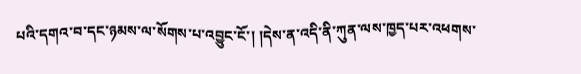པའི་དགའ་བ་དང་ཉམས་ལ་སོགས་པ་འབྱུང་ངོ་། །དེས་ན་འདི་ནི་ཀུན་ལས་ཁྱད་པར་འཕགས་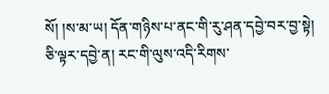སོ། །ས་མ་ཡ། དོན་གཉིས་པ་ནང་གི་རུ་ཤན་དབྱེ་བར་བྱ་སྟེ། ཅི་ལྟར་དབྱེ་ན། རང་གི་ལུས་འདི་རིགས་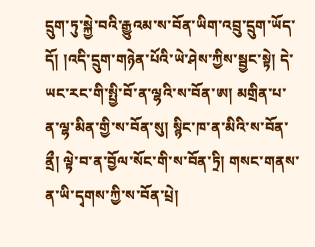དྲུག་ཏུ་སྐྱེ་བའི་རྒྱུའམ་ས་བོན་ཡིག་འབྲུ་དྲུག་ཡོད་དོ། །འདི་དྲུག་གཉེན་པོའི་ཡེ་ཤེས་ཀྱིས་སྦྱང་སྟེ། དེ་ཡང་རང་གི་སྤྱི་བོ་ན་ལྷའི་ས་བོན་ཨ། མགྲིན་པ་ན་ལྷ་མིན་གྱི་ས་བོན་སུ། སྙིང་ཁ་ན་མིའི་ས་བོན་ནྲྀ། ལྟེ་བ་ན་བྱོལ་སོང་གི་ས་བོན་ཏྲི། གསང་གནས་ན་ཡི་དྭགས་ཀྱི་ས་བོན་པྲེ།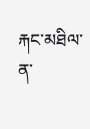རྐང་མཐིལ་ན་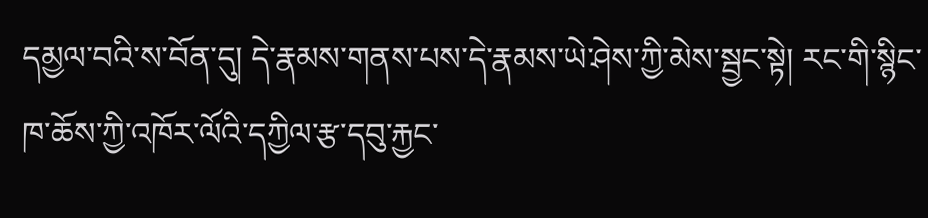དམྱལ་བའི་ས་བོན་དུ། དེ་རྣམས་གནས་པས་དེ་རྣམས་ཡེ་ཤེས་ཀྱི་མེས་སྦྱང་སྟེ། རང་གི་སྙིང་ཁ་ཆོས་ཀྱི་འཁོར་ལོའི་དཀྱིལ་རྩ་དབུ་རྐྱང་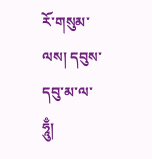རོ་གསུམ་ལས། དབུས་དབུ་མ་ལ་ཧཱུྃ།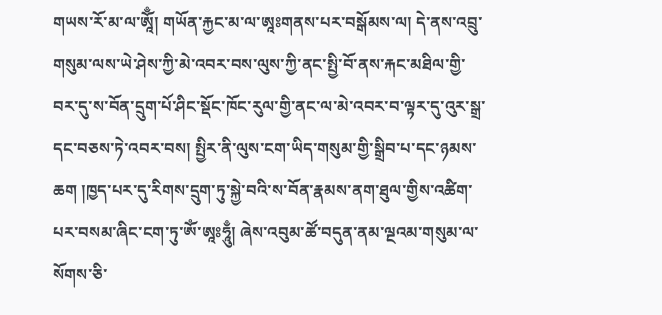གཡས་རོ་མ་ལ་ཨཱོྃ། གཡོན་རྐྱང་མ་ལ་ཨཱཿགནས་པར་བསྒོམས་ལ། དེ་ནས་འབྲུ་གསུམ་ལས་ཡེ་ཤེས་ཀྱི་མེ་འབར་བས་ལུས་ཀྱི་ནང་སྤྱི་བོ་ནས་རྐང་མཐིལ་གྱི་བར་དུ་ས་བོན་དྲུག་པོ་ཤིང་སྡོང་ཁོང་རུལ་གྱི་ནང་ལ་མེ་འབར་བ་ལྟར་དུ་འུར་སྒྲ་དང་བཅས་ཏེ་འབར་བས། སྤྱིར་ནི་ལུས་ངག་ཡིད་གསུམ་གྱི་སྒྲིབ་པ་དང་ཉམས་ཆག །ཁྱད་པར་དུ་རིགས་དྲུག་ཏུ་སྐྱེ་བའི་ས་བོན་རྣམས་ནག་ཐུལ་གྱིས་འཚིག་པར་བསམ་ཞིང་ངག་ཏུ་ཨོཾ་ཨཱཿཧཱུྃ། ཞེས་འབུམ་ཚོ་བདུན་ནམ་ལྔའམ་གསུམ་ལ་སོགས་ཅི་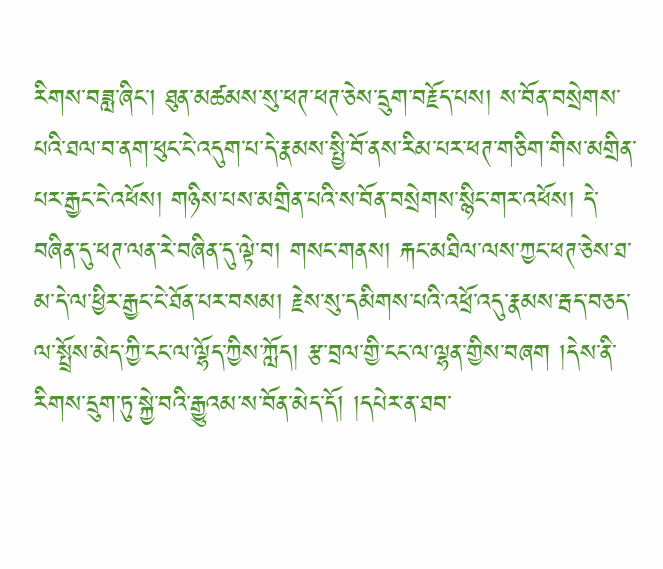རིགས་བཟླ་ཞིང་། ཐུན་མཚམས་སུ་ཕཊ་ཕཊ་ཅེས་དྲུག་བརྗོད་པས། ས་བོན་བསྲེགས་པའི་ཐལ་བ་ནག་ཕུང་ངེ་འདུག་པ་དེ་རྣམས་སྤྱི་བོ་ནས་རིམ་པར་ཕཊ་གཅིག་གིས་མགྲིན་པར་རྒྱང་ངེ་འཕོས། གཉིས་པས་མགྲིན་པའི་ས་བོན་བསྲེགས་སྙིང་གར་འཕོས། དེ་བཞིན་དུ་ཕཊ་ལན་རེ་བཞིན་དུ་ལྟེ་བ། གསང་གནས། རྐང་མཐིལ་ལས་ཀྱང་ཕཊ་ཅེས་ཐ་མ་དེ་ལ་ཕྱིར་རྒྱང་ངེ་ཐོན་པར་བསམ། རྗེས་སུ་དམིགས་པའི་འཕྲོ་འདུ་རྣམས་རྦད་བཅད་ལ་སྤྲོས་མེད་ཀྱི་ངང་ལ་ལྷོད་ཀྱིས་ཀློད། རྩ་བྲལ་གྱི་ངང་ལ་ལྷན་གྱིས་བཞག །དེས་ནི་རིགས་དྲུག་ཏུ་སྐྱེ་བའི་རྒྱུའམ་ས་བོན་མེད་དོ། །དཔེར་ན་ཐབ་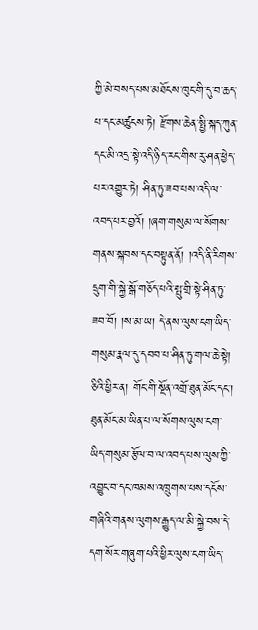ཀྱི་མེ་བསད་པས་མཐོངས་ཁུང་གི་དུ་བ་ཆད་པ་དང་མཚུངས་ཏེ། རྫོགས་ཆེན་སྤྱི་སྐད་ཀུན་དང་མི་འདྲ་སྟེ་འདི་ཉིད་རང་གིས་རུ་ཤན་ཕྱེད་པར་འགྱུར་ཏེ། ཤིན་ཏུ་ཟབ་པས་འདི་ལ་འབད་པར་བྱའོ། །ཞག་གསུམ་ལ་སོགས་གནས་སྐབས་དང་བསྟུན་ནོ། །འདི་ནི་རིགས་དྲུག་གི་སྐྱེ་སྒོ་གཅོད་པའི་སྤུ་གྲི་སྟེ་ཤིན་ཏུ་ཟབ་བོ། །ས་མ་ཡ། དེ་ནས་ལུས་ངག་ཡིད་གསུམ་རྣལ་དུ་དབབ་པ་ཤིན་ཏུ་གལ་ཆེ་སྟེ། ཅིའི་ཕྱིར་ན། གོང་གི་སྔོན་འགྲོ་ཐུན་མོང་དང་། ཐུན་མོང་མ་ཡིན་པ་ལ་སོགས་ལུས་ངག་ཡིད་གསུམ་རྩོལ་བ་ལ་འབད་པས་ལུས་ཀྱི་འབྱུང་བ་དང་ཁམས་འཁྲུགས་པས་དངོས་གཞིའི་གནས་ལུགས་རྒྱུད་ལ་མི་སྐྱེ་བས་དེ་དག་སོར་གཞུག་པའི་ཕྱིར་ལུས་ངག་ཡིད་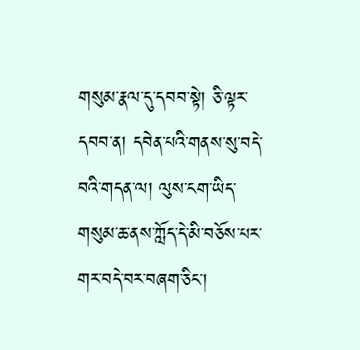གསུམ་རྣལ་དུ་དབབ་སྟེ། ཅི་ལྟར་དབབ་ན། དབེན་པའི་གནས་སུ་བདེ་བའི་གདན་ལ། ལུས་ངག་ཡིད་གསུམ་ཆ་ནས་ཀློད་དེ་མི་བཅོས་པར་གར་བདེ་བར་བཞག་ཅིང་།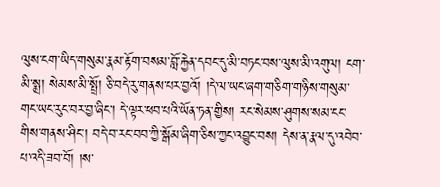ལུས་ངག་ཡིད་གསུམ་རྣམ་རྟོག་བསམ་བློ་རྐྱེན་དབང་དུ་མི་བཏང་བས་ལུས་མི་འགུལ། ངག་མི་སྨྲ། སེམས་མི་སྤྲོ། ཅི་བདེ་རུ་གནས་པར་བྱའོ། །དེ་ལ་ཡང་ཞག་གཅིག་གཉིས་གསུམ་གང་ཡང་རུང་བར་བྱ་ཞིང་། དེ་ལྟར་ཕབ་པའི་ཡོན་ཏན་གྱིས། རང་སེམས་ཤུགས་སམ་ངང་གིས་གནས་ཤིང་། བདེ་བ་རང་བབ་ཀྱི་སྒོམ་ཞིག་ཅིས་ཀྱང་འབྱུང་བས། དེས་ན་རྣལ་དུ་འབེབ་པ་འདི་ཟབ་བོ། །ས་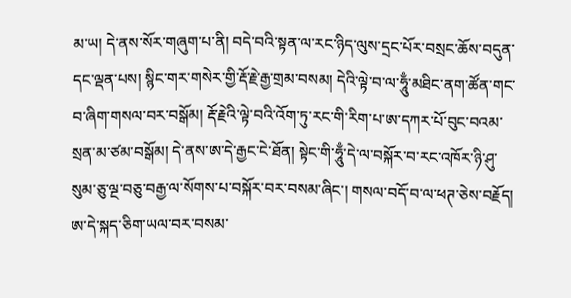མ་ཡ། དེ་ནས་སོར་གཞུག་པ་ནི། བདེ་བའི་སྟན་ལ་རང་ཉིད་ལུས་དྲང་པོར་བསྲང་ཆོས་བདུན་དང་ལྡན་པས། སྙིང་གར་གསེར་གྱི་རྡོ་རྗེ་རྒྱ་གྲམ་བསམ། དེའི་ལྟེ་བ་ལ་ཧཱུྃ་མཐིང་ནག་ཚོན་གང་བ་ཞིག་གསལ་བར་བསྒོམ། རྡོ་རྗེའི་ལྟེ་བའི་འོག་ཏུ་རང་གི་རིག་པ་ཨ་དཀར་པོ་བུང་བའམ་སྲན་མ་ཙམ་བསྒོམ། དེ་ནས་ཨ་དེ་རྒྱང་ངེ་ཐོན། སྟེང་གི་ཧཱུྃ་དེ་ལ་བསྐོར་བ་རང་འཁོར་ཉི་ཤུ་སུམ་ཅུ་ལྔ་བཅུ་བརྒྱ་ལ་སོགས་པ་བསྐོར་བར་བསམ་ཞིང་། གསལ་བདོ་བ་ལ་ཕཊ་ཅེས་བརྗོད། ཨ་དེ་སྐད་ཅིག་ཡལ་བར་བསམ་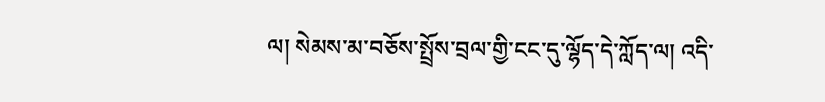ལ། སེམས་མ་བཅོས་སྤྲོས་བྲལ་གྱི་ངང་དུ་ལྷོད་དེ་ཀློད་ལ། འདི་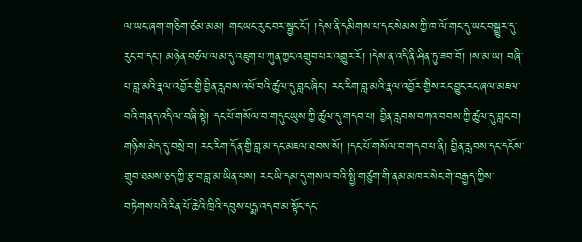ལ་ཡང་ཞག་གཅིག་ཙམ་མམ། གང་ཡང་རུང་བར་སྦྱང་ངོ་། །དེས་ནི་དམིགས་པ་དང་སེམས་ཀྱི་ཁ་ལོ་གང་དུ་ཡང་བསྒྱུར་དུ་རུང་བ་དང་། མཉེན་བཙལ་ལམ་དུ་འཇུག་པ་ཀུན་ཀྱང་འགྲུབ་པར་འགྱུར་རོ། །དེས་ན་འདི་ནི་ཤིན་ཏུ་ཟབ་བོ། །ས་མ་ཡ། བཞི་པ་བླ་མའི་རྣལ་འབྱོར་གྱི་བྱིན་རླབས་འཕོ་བའི་ཚུལ་དུ་བླང་ཞིང་། རང་རིག་བླ་མའི་རྣལ་འབྱོར་གྱིས་རང་བྱུང་རང་ཞལ་མཇལ་བའི་གནད་འདི་ལ་བཞི་སྟེ། དང་པོ་གསོལ་བ་གདུང་ཡུས་ཀྱི་ཚུལ་དུ་གདབ་པ། བྱིན་རླབས་བཀའ་བབས་ཀྱི་ཚུལ་དུ་བླང་བ། གཉིས་མེད་དུ་བསྲེ་བ། རང་རིག་དོན་གྱི་བླ་མ་དང་མཇལ་ཐབས་སོ། །དང་པོ་གསོལ་བ་གདབ་པ་ནི། བྱིན་རླབས་དང་དངོས་གྲུབ་ཐམས་ཅད་ཀྱི་རྩ་བ་བླ་མ་ཡིན་པས། རང་ཡི་དམ་དུ་གསལ་བའི་སྤྱི་གཙུག་གི་ནམ་མཁར་སེང་གེ་བརྒྱད་ཀྱིས་བཏེགས་པའི་རིན་པོ་ཆེའི་ཁྲིའི་དབུས་པདྨ་འདབ་མ་སྟོང་དང་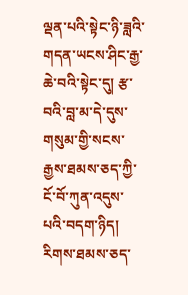ལྡན་པའི་སྟེང་ཉི་ཟླའི་གདན་ཡངས་ཤིང་རྒྱ་ཆེ་བའི་སྟེང་དུ། རྩ་བའི་བླ་མ་དེ་དུས་གསུམ་གྱི་སངས་རྒྱས་ཐམས་ཅད་ཀྱི་ངོ་བོ་ཀུན་འདུས་པའི་བདག་ཉིད། རིགས་ཐམས་ཅད་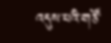འདུས་པའི་གཙོ་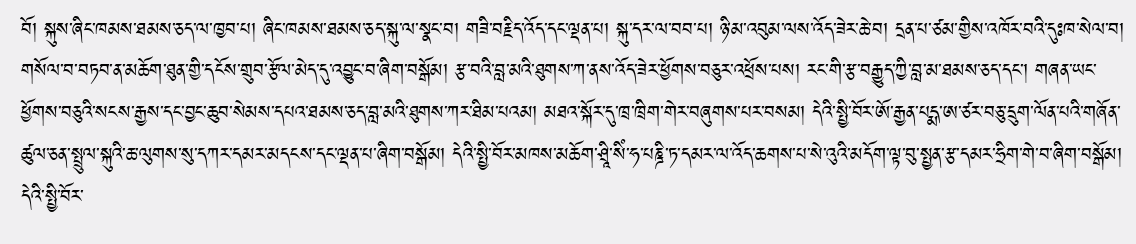བོ། སྐུས་ཞིང་ཁམས་ཐམས་ཅད་ལ་ཁྱབ་པ། ཞིང་ཁམས་ཐམས་ཅད་སྐུ་ལ་སྣང་བ། གཟི་བརྗིད་འོད་དང་ལྡན་པ། སྐུ་དར་ལ་བབ་པ། ཉི་མ་འབུམ་ལས་འོད་ཟེར་ཆེ་བ། དྲན་པ་ཙམ་གྱིས་འཁོར་བའི་དུཿཁ་སེལ་བ། གསོལ་བ་བཏབ་ན་མཆོག་ཐུན་གྱི་དངོས་གྲུབ་རྩོལ་མེད་དུ་འབྱུང་བ་ཞིག་བསྒོམ། རྩ་བའི་བླ་མའི་ཐུགས་ཀ་ནས་འོད་ཟེར་ཕྱོགས་བཅུར་འཕྲོས་པས། རང་གི་རྩ་བརྒྱུད་ཀྱི་བླ་མ་ཐམས་ཅད་དང་། གཞན་ཡང་ཕྱོགས་བཅུའི་སངས་རྒྱས་དང་བྱང་ཆུབ་སེམས་དཔའ་ཐམས་ཅད་བླ་མའི་ཐུགས་ཀར་ཐིམ་པའམ། མཐའ་སྐོར་དུ་ཁྲ་ཁྲིག་གེར་བཞུགས་པར་བསམ། དེའི་སྤྱི་བོར་ཨོ་རྒྱན་པདྨ་ཨ་ཙར་བཅུ་དྲུག་ལོན་པའི་གཞོན་ཚུལ་ཅན་སྤྲུལ་སྐུའི་ཆ་ལུགས་སུ་དཀར་དམར་མདངས་དང་ལྡན་པ་ཞིག་བསྒོམ། དེའི་སྤྱི་བོར་མཁས་མཆོག་ཤྲཱི་སིཾ་ཧ་པཎྜི་ཏ་དམར་ལ་འོད་ཆགས་པ་སེ་འུའི་མདོག་ལྟ་བུ་སྤྱན་རྩ་དམར་ཧྲིག་གེ་བ་ཞིག་བསྒོམ། དེའི་སྤྱི་བོར་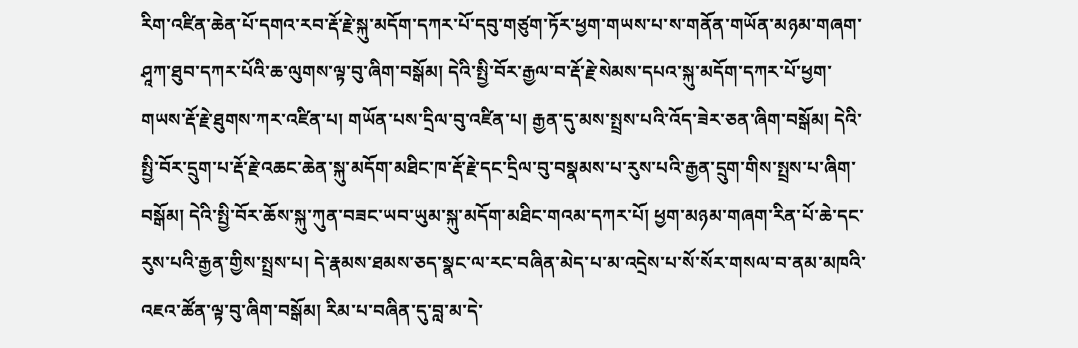རིག་འཛིན་ཆེན་པོ་དགའ་རབ་རྡོ་རྗེ་སྐུ་མདོག་དཀར་པོ་དབུ་གཙུག་ཏོར་ཕྱག་གཡས་པ་ས་གནོན་གཡོན་མཉམ་གཞག་ཤཱཀ་ཐུབ་དཀར་པོའི་ཆ་ལུགས་ལྟ་བུ་ཞིག་བསྒོམ། དེའི་སྤྱི་བོར་རྒྱལ་བ་རྡོ་རྗེ་སེམས་དཔའ་སྐུ་མདོག་དཀར་པོ་ཕྱག་གཡས་རྡོ་རྗེ་ཐུགས་ཀར་འཛིན་པ། གཡོན་པས་དྲིལ་བུ་འཛིན་པ། རྒྱན་དུ་མས་སྤྲས་པའི་འོད་ཟེར་ཅན་ཞིག་བསྒོམ། དེའི་སྤྱི་བོར་དྲུག་པ་རྡོ་རྗེ་འཆང་ཆེན་སྐུ་མདོག་མཐིང་ཁ་རྡོ་རྗེ་དང་དྲིལ་བུ་བསྣམས་པ་རུས་པའི་རྒྱན་དྲུག་གིས་སྤྲས་པ་ཞིག་བསྒོམ། དེའི་སྤྱི་བོར་ཆོས་སྐུ་ཀུན་བཟང་ཡབ་ཡུམ་སྐུ་མདོག་མཐིང་གའམ་དཀར་པོ། ཕྱག་མཉམ་གཞག་རིན་པོ་ཆེ་དང་རུས་པའི་རྒྱན་གྱིས་སྤྲས་པ། དེ་རྣམས་ཐམས་ཅད་སྣང་ལ་རང་བཞིན་མེད་པ་མ་འདྲེས་པ་སོ་སོར་གསལ་བ་ནམ་མཁའི་འཇའ་ཚོན་ལྟ་བུ་ཞིག་བསྒོམ། རིམ་པ་བཞིན་དུ་བླ་མ་དེ་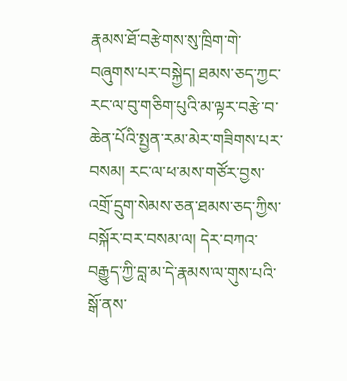རྣམས་ཐོ་བརྩེགས་སུ་ཁྲིག་གེ་བཞུགས་པར་བསྐྱེད། ཐམས་ཅད་ཀྱང་རང་ལ་བུ་གཅིག་པུའི་མ་ལྟར་བརྩེ་བ་ཆེན་པོའི་སྤྱན་རམ་མེར་གཟིགས་པར་བསམ། རང་ལ་ཕ་མས་གཙོར་བྱས་འགྲོ་དྲུག་སེམས་ཅན་ཐམས་ཅད་ཀྱིས་བསྐོར་བར་བསམ་ལ། དེར་བཀའ་བརྒྱུད་ཀྱི་བླ་མ་དེ་རྣམས་ལ་གུས་པའི་སྒོ་ནས་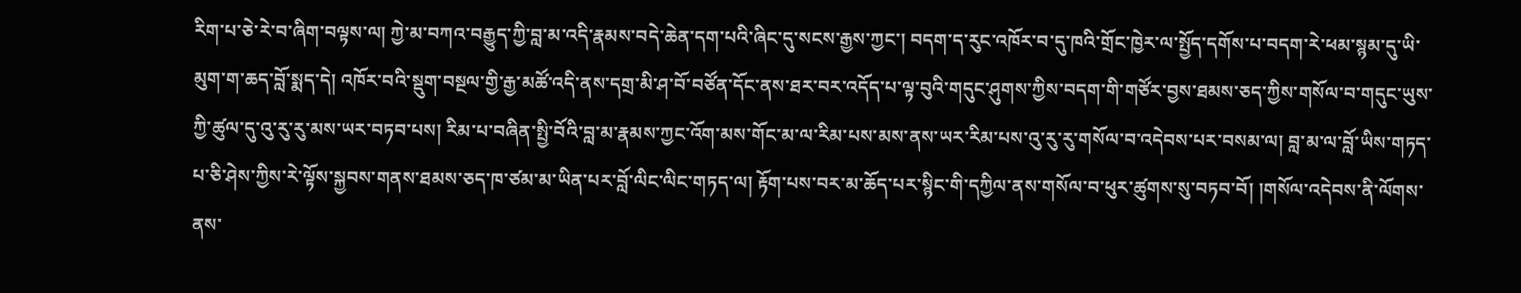རིག་པ་ཅེ་རེ་བ་ཞིག་བལྟས་ལ། ཀྱེ་མ་བཀའ་བརྒྱུད་ཀྱི་བླ་མ་འདི་རྣམས་བདེ་ཆེན་དག་པའི་ཞིང་དུ་སངས་རྒྱས་ཀྱང་། བདག་ད་རུང་འཁོར་བ་དུ་ཁའི་གྲོང་ཁྱེར་ལ་སྤྱོད་དགོས་པ་བདག་རེ་ཕམ་སྙམ་དུ་ཡི་མུག་ག་ཆད་བློ་སྨད་དེ། འཁོར་བའི་སྡུག་བསྔལ་གྱི་རྒྱ་མཚོ་འདི་ནས་དགྲ་མི་ཤ་བོ་བཙོན་དོང་ནས་ཐར་བར་འདོད་པ་ལྟ་བུའི་གདུང་ཤུགས་ཀྱིས་བདག་གི་གཙོར་བྱས་ཐམས་ཅད་ཀྱིས་གསོལ་བ་གདུང་ཡུས་ཀྱི་ཚུལ་དུ་འུ་རུ་རུ་མས་ཡར་བཏབ་པས། རིམ་པ་བཞིན་སྤྱི་བོའི་བླ་མ་རྣམས་ཀྱང་འོག་མས་གོང་མ་ལ་རིམ་པས་མས་ནས་ཡར་རིམ་པས་འུ་རུ་རུ་གསོལ་བ་འདེབས་པར་བསམ་ལ། བླ་མ་ལ་བློ་ཡིས་གཏད་པ་ཅི་ཤེས་ཀྱིས་རེ་ལྟོས་སྐྱབས་གནས་ཐམས་ཅད་ཁ་ཙམ་མ་ཡིན་པར་བློ་ལིང་ལིང་གཏད་ལ། རྟོག་པས་བར་མ་ཆོད་པར་སྙིང་གི་དཀྱིལ་ནས་གསོལ་བ་ཕུར་ཚུགས་སུ་བཏབ་བོ། །གསོལ་འདེབས་ནི་ལོགས་ནས་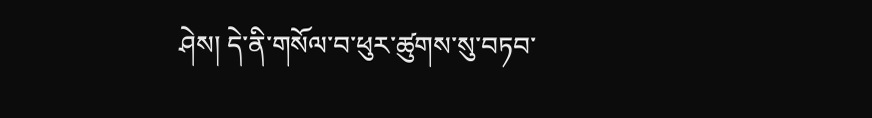ཤེས། དེ་ནི་གསོལ་བ་ཕུར་ཚུགས་སུ་བཏབ་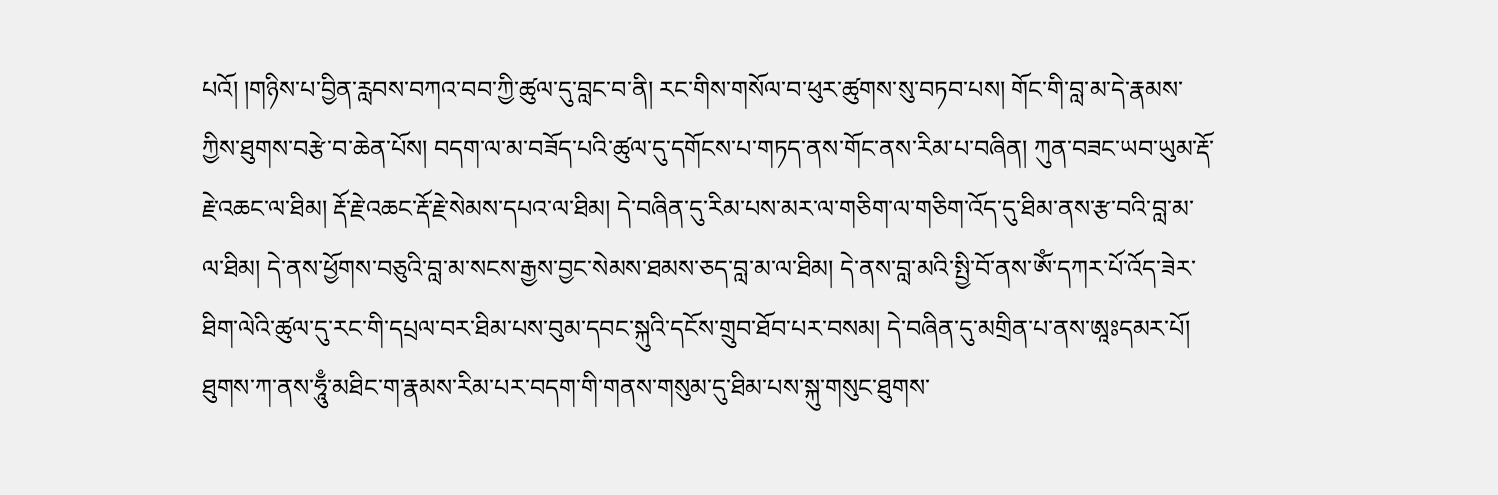པའོ། །གཉིས་པ་བྱིན་རླབས་བཀའ་བབ་ཀྱི་ཚུལ་དུ་བླང་བ་ནི། རང་གིས་གསོལ་བ་ཕུར་ཚུགས་སུ་བཏབ་པས། གོང་གི་བླ་མ་དེ་རྣམས་ཀྱིས་ཐུགས་བརྩེ་བ་ཆེན་པོས། བདག་ལ་མ་བཟོད་པའི་ཚུལ་དུ་དགོངས་པ་གཏད་ནས་གོང་ནས་རིམ་པ་བཞིན། ཀུན་བཟང་ཡབ་ཡུམ་རྡོ་རྗེ་འཆང་ལ་ཐིམ། རྡོ་རྗེ་འཆང་རྡོ་རྗེ་སེམས་དཔའ་ལ་ཐིམ། དེ་བཞིན་དུ་རིམ་པས་མར་ལ་གཅིག་ལ་གཅིག་འོད་དུ་ཐིམ་ནས་རྩ་བའི་བླ་མ་ལ་ཐིམ། དེ་ནས་ཕྱོགས་བཅུའི་བླ་མ་སངས་རྒྱས་བྱང་སེམས་ཐམས་ཅད་བླ་མ་ལ་ཐིམ། དེ་ནས་བླ་མའི་སྤྱི་བོ་ནས་ཨོཾ་དཀར་པོ་འོད་ཟེར་ཐིག་ལེའི་ཚུལ་དུ་རང་གི་དཔྲལ་བར་ཐིམ་པས་བུམ་དབང་སྐུའི་དངོས་གྲུབ་ཐོབ་པར་བསམ། དེ་བཞིན་དུ་མགྲིན་པ་ནས་ཨཱཿདམར་པོ། ཐུགས་ཀ་ནས་ཧཱུྃ་མཐིང་ག་རྣམས་རིམ་པར་བདག་གི་གནས་གསུམ་དུ་ཐིམ་པས་སྐུ་གསུང་ཐུགས་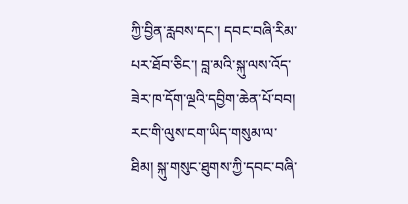ཀྱི་བྱིན་རླབས་དང་། དབང་བཞི་རིམ་པར་ཐོབ་ཅིང་། བླ་མའི་སྐུ་ལས་འོད་ཟེར་ཁ་དོག་ལྔའི་དབྱིག་ཆེན་པོ་བབ། རང་གི་ལུས་ངག་ཡིད་གསུམ་ལ་ཐིམ། སྐུ་གསུང་ཐུགས་ཀྱི་དབང་བཞི་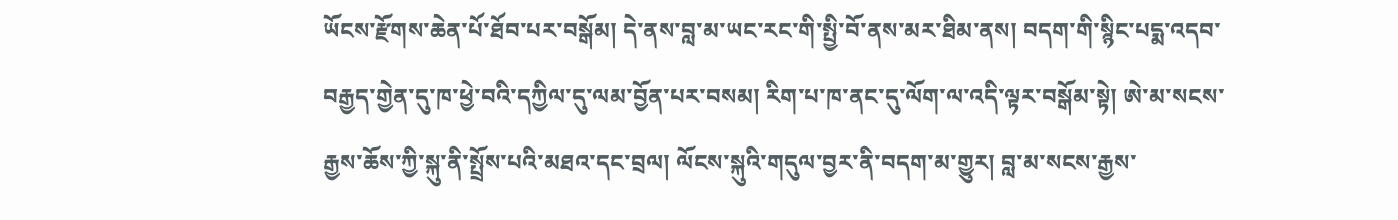ཡོངས་རྫོགས་ཆེན་པོ་ཐོབ་པར་བསྒོམ། དེ་ནས་བླ་མ་ཡང་རང་གི་སྤྱི་བོ་ནས་མར་ཐིམ་ནས། བདག་གི་སྙིང་པདྨ་འདབ་བརྒྱད་གྱེན་དུ་ཁ་ཕྱེ་བའི་དཀྱིལ་དུ་ལམ་བྱོན་པར་བསམ། རིག་པ་ཁ་ནང་དུ་ལོག་ལ་འདི་ལྟར་བསྒོམ་སྟེ། ཨེ་མ་སངས་རྒྱས་ཆོས་ཀྱི་སྐུ་ནི་སྤྲོས་པའི་མཐའ་དང་བྲལ། ལོངས་སྐུའི་གདུལ་བྱར་ནི་བདག་མ་གྱུར། བླ་མ་སངས་རྒྱས་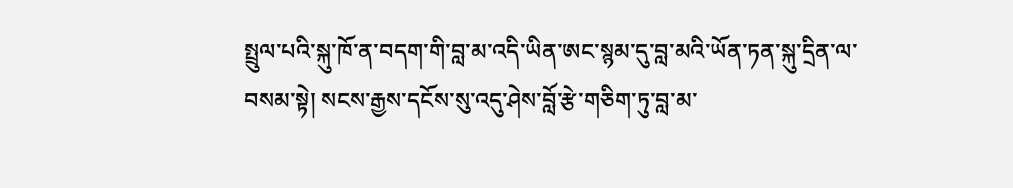སྤྲུལ་པའི་སྐུ་ཁོ་ན་བདག་གི་བླ་མ་འདི་ཡིན་ཨང་སྙམ་དུ་བླ་མའི་ཡོན་ཏན་སྐུ་དྲིན་ལ་བསམ་སྟེ། སངས་རྒྱས་དངོས་སུ་འདུ་ཤེས་བློ་རྩེ་གཅིག་ཏུ་བླ་མ་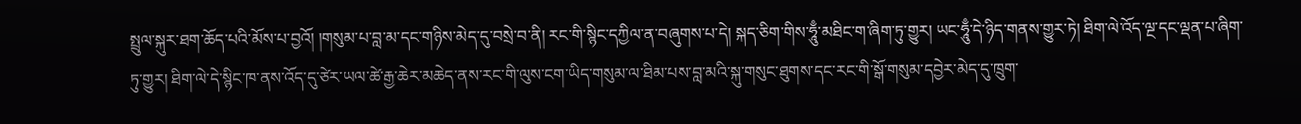སྤྲུལ་སྐུར་ཐག་ཆོད་པའི་མོས་པ་བྱའོ། །གསུམ་པ་བླ་མ་དང་གཉིས་མེད་དུ་བསྲེ་བ་ནི། རང་གི་སྙིང་དཀྱིལ་ན་བཞུགས་པ་དེ། སྐད་ཅིག་གིས་ཧཱུྃ་མཐིང་ག་ཞིག་ཏུ་གྱུར། ཡང་ཧཱུྃ་དེ་ཉིད་གནས་གྱུར་ཏེ། ཐིག་ལེ་འོད་ལྔ་དང་ལྡན་པ་ཞིག་ཏུ་གྱུར། ཐིག་ལེ་དེ་སྙིང་ཁ་ནས་འོད་དུ་ཙེར་ཡལ་ཚེ་རྒྱ་ཆེར་མཆེད་ནས་རང་གི་ལུས་ངག་ཡིད་གསུམ་ལ་ཐིམ་པས་བླ་མའི་སྐུ་གསུང་ཐུགས་དང་རང་གི་སྒོ་གསུམ་དབྱེར་མེད་དུ་ཁྲུག་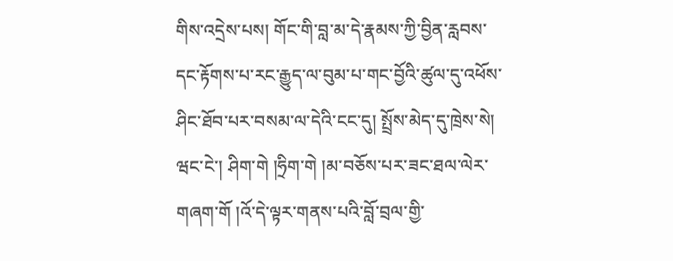གིས་འདྲེས་པས། གོང་གི་བླ་མ་དེ་རྣམས་ཀྱི་བྱིན་རླབས་དང་རྟོགས་པ་རང་རྒྱུད་ལ་བུམ་པ་གང་བྱོའི་ཚུལ་དུ་འཕོས་ཤིང་ཐོབ་པར་བསམ་ལ་དེའི་ངང་དུ། སྤྲོས་མེད་དུ་ཁྲེས་སེ། ཝང་ངེ་། ཤིག་གེ །ཧྲིག་གེ །མ་བཅོས་པར་ཟང་ཐལ་ལེར་གཞག་གོ །འོ་དེ་ལྟར་གནས་པའི་བློ་བྲལ་གྱི་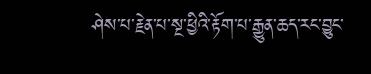ཤེས་པ་རྗེན་པ་སྔ་ཕྱིའི་རྟོག་པ་རྒྱུན་ཆད་རང་བྱུང་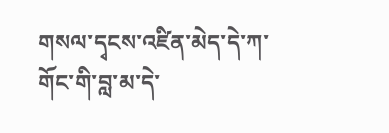གསལ་དྭངས་འཛིན་མེད་དེ་ཀ་གོང་གི་བླ་མ་དེ་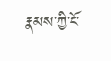རྣམས་ཀྱི་ངོ་